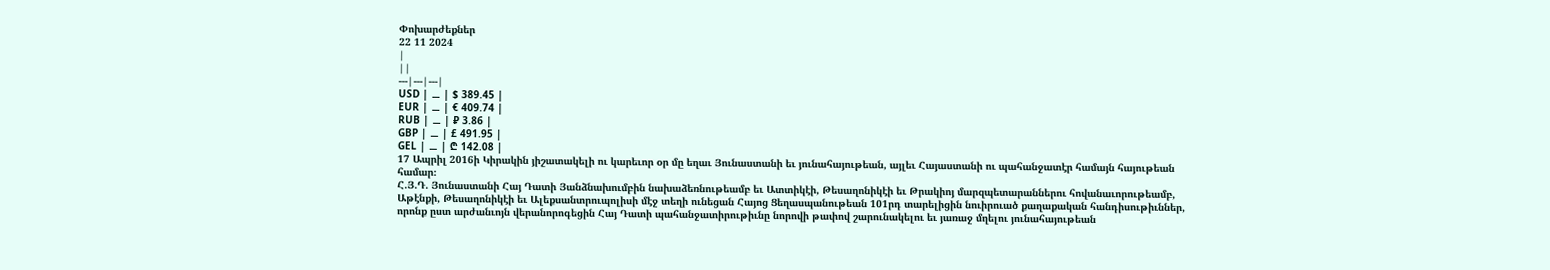Փոխարժեքներ
22 11 2024
|
||
---|---|---|
USD | ⚊ | $ 389.45 |
EUR | ⚊ | € 409.74 |
RUB | ⚊ | ₽ 3.86 |
GBP | ⚊ | £ 491.95 |
GEL | ⚊ | ₾ 142.08 |
17 Ապրիլ 2016ի Կիրակին յիշատակելի ու կարեւոր օր մը եղաւ Յունաստանի եւ յունահայութեան, այլեւ Հայաստանի ու պահանջատէր համայն հայութեան համար։
Հ.Յ.Դ. Յունաստանի Հայ Դատի Յանձնախումբին նախաձեռնութեամբ եւ Ատտիկէի, Թեսաղոնիկէի եւ Թրակիոյ մարզպետարաններու հովանաւորութեամբ, Աթէնքի, Թեսաղոնիկէի եւ Ալեքսանտրուպոլիսի մէջ տեղի ունեցան Հայոց Ցեղասպանութեան 101րդ տարելիցին նուիրուած քաղաքական հանդիսութիւններ, որոնք ըստ արժանւոյն վերանորոգեցին Հայ Դատի պահանջատիրութիւնը նորովի թափով շարունակելու եւ յառաջ մղելու յունահայութեան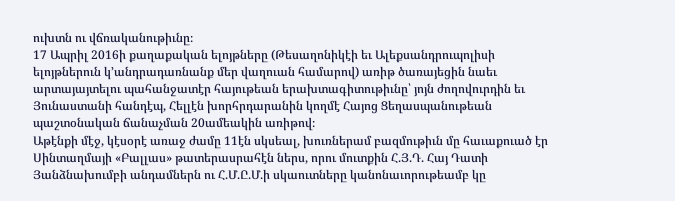ուխտն ու վճռականութիւնը։
17 Ապրիլ 2016ի քաղաքական ելոյթները (Թեսաղոնիկէի եւ Ալեքսանդրուպոլիսի ելոյթներուն կ՚անդրադառնանք մեր վաղուան համարով) առիթ ծառայեցին նաեւ արտայայտելու պահանջատէր հայութեան երախտագիտութիւնը՝ յոյն ժողովուրդին եւ Յունաստանի հանդէպ, Հելլէն խորհրդարանին կողմէ Հայոց Ցեղասպանութեան պաշտօնական ճանաչման 20ամեակին առիթով։
Աթէնքի մէջ, կէսօրէ առաջ ժամը 11էն սկսեալ, խուռներամ բազմութիւն մը հաւաքուած էր Սինտաղմայի «Բալլաս» թատերասրահէն ներս, որու մուտքին Հ.Յ.Դ. Հայ Դատի Յանձնախումբի անդամներն ու Հ.Մ.Ը.Մ.ի սկաուտները կանոնաւորութեամբ կը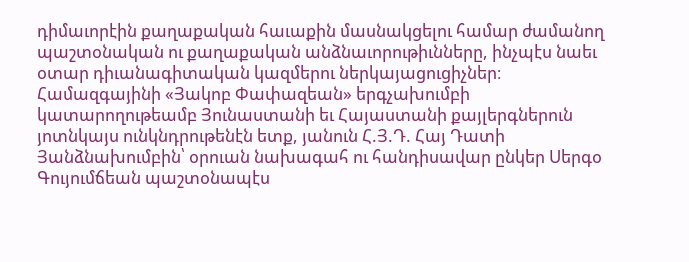դիմաւորէին քաղաքական հաւաքին մասնակցելու համար ժամանող պաշտօնական ու քաղաքական անձնաւորութիւնները, ինչպէս նաեւ օտար դիւանագիտական կազմերու ներկայացուցիչներ։
Համազգայինի «Յակոբ Փափազեան» երգչախումբի կատարողութեամբ Յունաստանի եւ Հայաստանի քայլերգներուն յոտնկայս ունկնդրութենէն ետք, յանուն Հ.Յ.Դ. Հայ Դատի Յանձնախումբին՝ օրուան նախագահ ու հանդիսավար ընկեր Սերգօ Գույումճեան պաշտօնապէս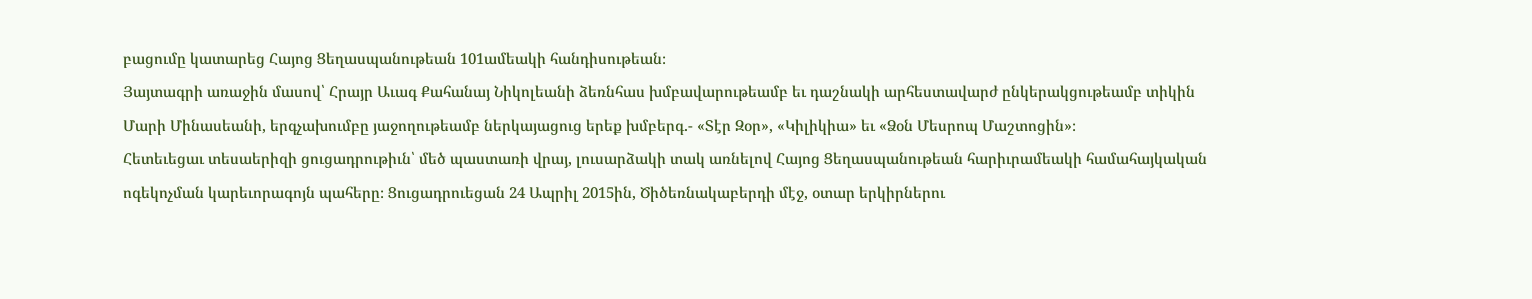բացումը կատարեց Հայոց Ցեղասպանութեան 101ամեակի հանդիսութեան։
Յայտագրի առաջին մասով՝ Հրայր Աւագ Քահանայ Նիկոլեանի ձեռնհաս խմբավարութեամբ եւ դաշնակի արհեստավարժ ընկերակցութեամբ տիկին Մարի Մինասեանի, երգչախումբը յաջողութեամբ ներկայացուց երեք խմբերգ.- «Տէր Զօր», «Կիլիկիա» եւ «Ձօն Մեսրոպ Մաշտոցին»։
Հետեւեցաւ տեսաերիզի ցուցադրութիւն՝ մեծ պաստառի վրայ, լուսարձակի տակ առնելով Հայոց Ցեղասպանութեան հարիւրամեակի համահայկական ոգեկոչման կարեւորագոյն պահերը։ Ցուցադրուեցան 24 Ապրիլ 2015ին, Ծիծեռնակաբերդի մէջ, օտար երկիրներու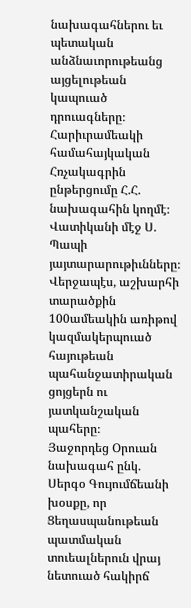նախագահներու եւ պետական անձնաւորութեանց այցելութեան կապուած դրուագները։
Հարիւրամեակի համահայկական Հռչակագրին ընթերցումը Հ.Հ. նախագահին կողմէ։ Վատիկանի մէջ Ս. Պապի յայտարարութիւնները։ Վերջապէս, աշխարհի տարածքին 100ամեակին առիթով կազմակերպուած հայութեան պահանջատիրական ցոյցերն ու յատկանշական պահերը։
Յաջորդեց Օրուան նախագահ ընկ. Սերգօ Գույումճեանի խօսքը, որ Ցեղասպանութեան պատմական տուեալներուն վրայ նետուած հակիրճ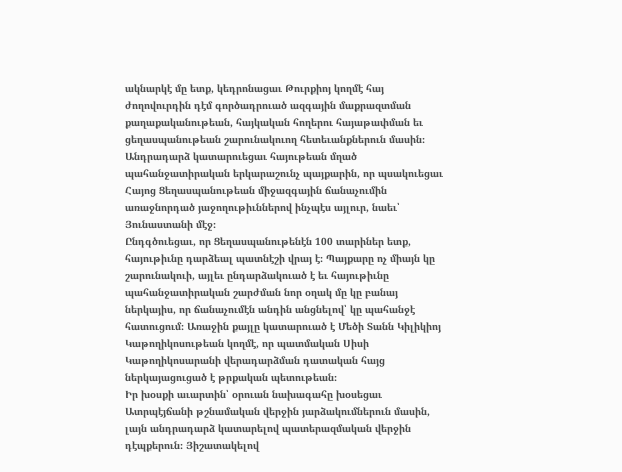ակնարկէ մը ետք, կեդրոնացաւ Թուրքիոյ կողմէ հայ ժողովուրդին դէմ գործադրուած ազգային մաքրազտման քաղաքականութեան, հայկական հողերու հայաթափման եւ ցեղասպանութեան շարունակուող հետեւանքներուն մասին։ Անդրադարձ կատարուեցաւ հայութեան մղած պահանջատիրական երկարաշունչ պայքարին, որ պսակուեցաւ Հայոց Ցեղասպանութեան միջազգային ճանաչումին առաջնորդած յաջողութիւններով ինչպէս այլուր, նաեւ՝ Յունաստանի մէջ։
Ընդգծուեցաւ, որ Ցեղասպանութենէն 100 տարիներ ետք, հայութիւնը դարձեալ պատնէշի վրայ է։ Պայքարը ոչ միայն կը շարունակուի, այլեւ ընդարձակուած է եւ հայութիւնը պահանջատիրական շարժման նոր օղակ մը կը բանայ ներկայիս, որ ճանաչումէն անդին անցնելով՝ կը պահանջէ հատուցում։ Առաջին քայլը կատարուած է Մեծի Տանն Կիլիկիոյ Կաթողիկոսութեան կողմէ, որ պատմական Սիսի Կաթողիկոսարանի վերադարձման դատական հայց ներկայացուցած է թրքական պետութեան։
Իր խօսքի աւարտին՝ օրուան նախագահը խօսեցաւ Ատրպէյճանի թշնամական վերջին յարձակումներուն մասին, լայն անդրադարձ կատարելով պատերազմական վերջին դէպքերուն։ Յիշատակելով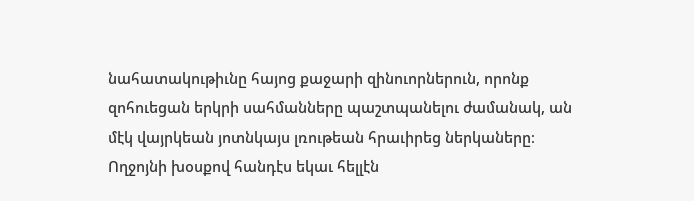նահատակութիւնը հայոց քաջարի զինուորներուն, որոնք զոհուեցան երկրի սահմանները պաշտպանելու ժամանակ, ան մէկ վայրկեան յոտնկայս լռութեան հրաւիրեց ներկաները։
Ողջոյնի խօսքով հանդէս եկաւ հելլէն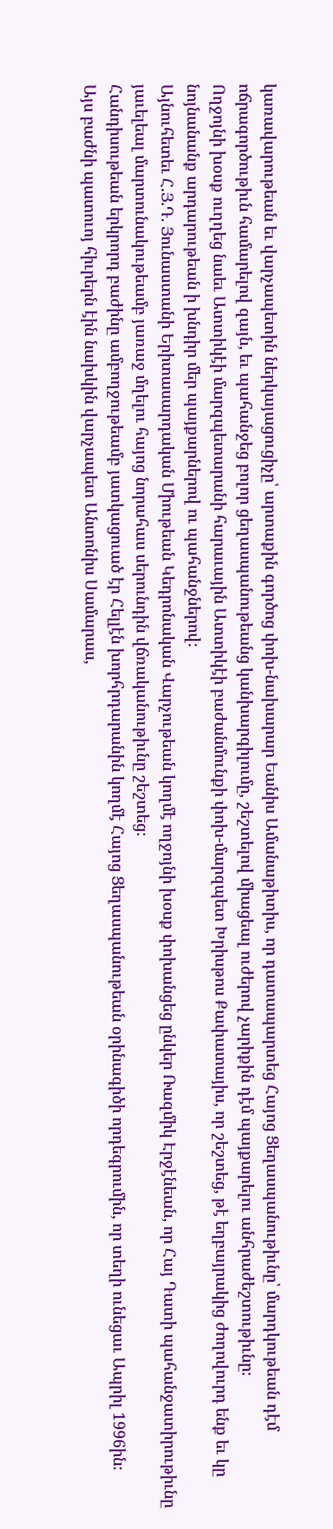կառավարութեան եւ վարչապետին ներկայացուցիչը՝ արտաքին գործոց փոխ-նախարար Եանիս Ամանաթիտիս, որ դատապարտեց Հայոց Ցեղասպանութիւնը՝ մարդկութեան դէմ ոճրագործութիւն համարելով զայն, եւ պահանջեց բոլոր ցեղասպանութեանց կանխարգիլումը, շեշտելով միացեալ ուժերով չարիքին դէմ պայքարելու անհրաժեշտութիւնը։
Ողջոյնի խօսք ուղղեց նաեւ Ատտիկէի մարզպետարանի հարաւային Ատտիկէի բաժանմունքի փոխ-մարզպետ Խրիսթոս Քափատայիս, որ շեշտեց, թէ եղբայրակից ժողովուրդ ենք եւ կը նոյնանանք արդարութեան ի խնդիր մեր պայքարներով ու պահանջներով։
Այնուհետեւ Հ.Յ.Դ. Յունաստանի Երիտասարդական Միութեան Կեդրոնական Վարչութեան կողմէ ողջոյնի խօսք փոխանցեց ընկեր Ռազմիկ Էրջէնեան, որ Հայ Դատի պահանջատիրութիւնը յաւելեալ մարտունակութեամբ յառաջ մղելու հայոց նորահաս սերունդին վճռականութիւնը շեշտեց։
Հանդիսութեան երկրորդ բաժինը ամբողջութեամբ յատկացուած էր Հելլէն խորհրդարանին կողմէ Հայոց Ցեղասպանութեան օրինագիծի որդեգրումին, որ տեղի ունեցաւ Ապրիլ 1996ին։
Այս բաժնի պատուոյ հիւրերն էին նախկին վարչապետ Անտոնիս Սամարաս,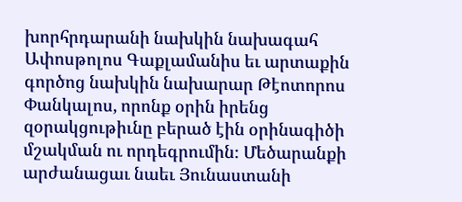խորհրդարանի նախկին նախագահ Ափոսթոլոս Գաքլամանիս եւ արտաքին գործոց նախկին նախարար Թէոտորոս Փանկալոս, որոնք օրին իրենց զօրակցութիւնը բերած էին օրինագիծի մշակման ու որդեգրումին։ Մեծարանքի արժանացաւ նաեւ Յունաստանի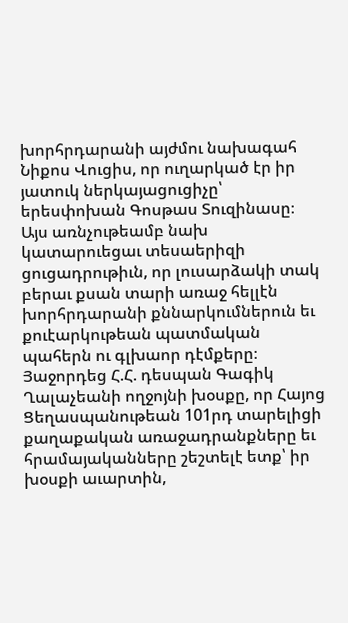խորհրդարանի այժմու նախագահ Նիքոս Վուցիս, որ ուղարկած էր իր յատուկ ներկայացուցիչը՝ երեսփոխան Գոսթաս Տուզինասը։
Այս առնչութեամբ նախ կատարուեցաւ տեսաերիզի ցուցադրութիւն, որ լուսարձակի տակ բերաւ քսան տարի առաջ հելլէն խորհրդարանի քննարկումներուն եւ քուէարկութեան պատմական պահերն ու գլխաոր դէմքերը։
Յաջորդեց Հ.Հ. դեսպան Գագիկ Ղալաչեանի ողջոյնի խօսքը, որ Հայոց Ցեղասպանութեան 101րդ տարելիցի քաղաքական առաջադրանքները եւ հրամայականները շեշտելէ ետք՝ իր խօսքի աւարտին,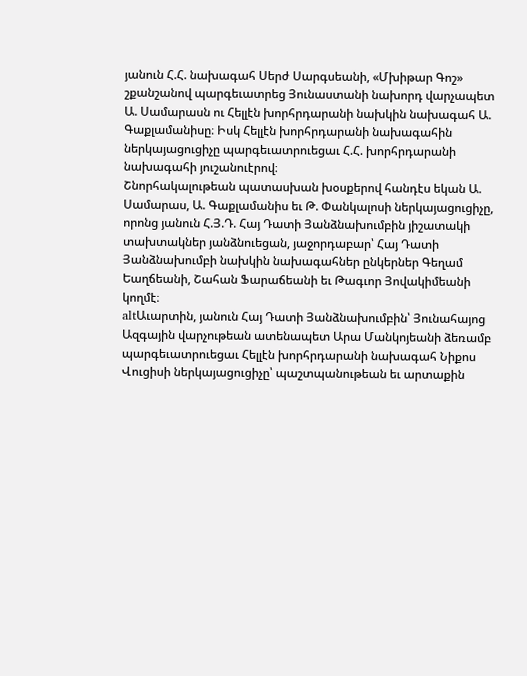յանուն Հ.Հ. նախագահ Սերժ Սարգսեանի, «Մխիթար Գոշ» շքանշանով պարգեւատրեց Յունաստանի նախորդ վարչապետ Ա. Սամարասն ու Հելլէն խորհրդարանի նախկին նախագահ Ա. Գաքլամանիսը։ Իսկ Հելլէն խորհրդարանի նախագահին ներկայացուցիչը պարգեւատրուեցաւ Հ.Հ. խորհրդարանի նախագահի յուշանուէրով։
Շնորհակալութեան պատասխան խօսքերով հանդէս եկան Ա. Սամարաս, Ա. Գաքլամանիս եւ Թ. Փանկալոսի ներկայացուցիչը, որոնց յանուն Հ.Յ.Դ. Հայ Դատի Յանձնախումբին յիշատակի տախտակներ յանձնուեցան, յաջորդաբար՝ Հայ Դատի Յանձնախումբի նախկին նախագահներ ընկերներ Գեղամ Եաղճեանի, Շահան Ֆարաճեանի եւ Թագւոր Յովակիմեանի կողմէ։
altԱւարտին, յանուն Հայ Դատի Յանձնախումբին՝ Յունահայոց Ազգային վարչութեան ատենապետ Արա Մանկոյեանի ձեռամբ պարգեւատրուեցաւ Հելլէն խորհրդարանի նախագահ Նիքոս Վուցիսի ներկայացուցիչը՝ պաշտպանութեան եւ արտաքին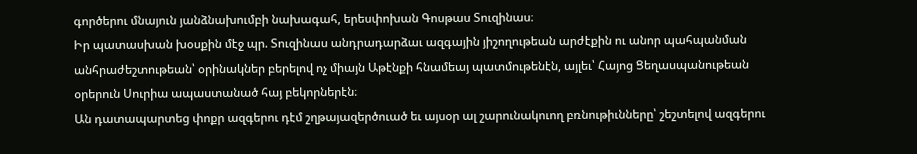գործերու մնայուն յանձնախումբի նախագահ, երեսփոխան Գոսթաս Տուզինաս։
Իր պատասխան խօսքին մէջ պր. Տուզինաս անդրադարձաւ ազգային յիշողութեան արժէքին ու անոր պահպանման անհրաժեշտութեան՝ օրինակներ բերելով ոչ միայն Աթէնքի հնամեայ պատմութենէն, այլեւ՝ Հայոց Ցեղասպանութեան օրերուն Սուրիա ապաստանած հայ բեկորներէն։
Ան դատապարտեց փոքր ազգերու դէմ շղթայազերծուած եւ այսօր ալ շարունակուող բռնութիւնները՝ շեշտելով ազգերու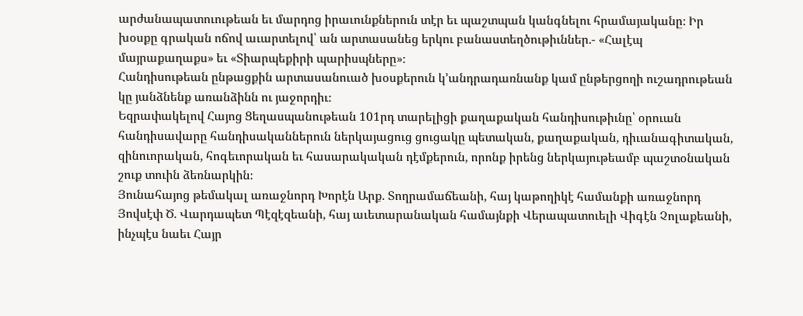արժանապատուութեան եւ մարդոց իրաւունքներուն տէր եւ պաշտպան կանգնելու հրամայականը։ Իր խօսքը գրական ոճով աւարտելով՝ ան արտասանեց երկու բանաստեղծութիւններ.- «Հալէպ մայրաքաղաքս» եւ «Տիարպեքիրի պարիսպները»։
Հանդիսութեան ընթացքին արտասանուած խօսքերուն կ՚անդրադառնանք կամ ընթերցողի ուշադրութեան կը յանձնենք առանձինն ու յաջորդիւ։
Եզրափակելով Հայոց Ցեղասպանութեան 101րդ տարելիցի քաղաքական հանդիսութիւնը՝ օրուան հանդիսավարը հանդիսականներուն ներկայացուց ցուցակը պետական, քաղաքական, դիւանագիտական, զինուորական, հոգեւորական եւ հասարակական դէմքերուն, որոնք իրենց ներկայութեամբ պաշտօնական շուք տուին ձեռնարկին։
Յունահայոց թեմակալ առաջնորդ Խորէն Արք. Տողրամաճեանի, հայ կաթողիկէ համանքի առաջնորդ Յովսէփ Ծ. Վարդապետ Պէզէզեանի, հայ աւետարանական համայնքի Վերապատուելի Վիգէն Չոլաքեանի, ինչպէս նաեւ Հայր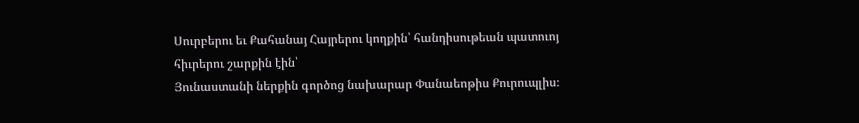Սուրբերու եւ Քահանայ Հայրերու կողքին՝ հանդիսութեան պատուոյ հիւրերու շարքին էին՝
Յունաստանի ներքին գործոց նախարար Փանաեոթիս Քուրուպլիս։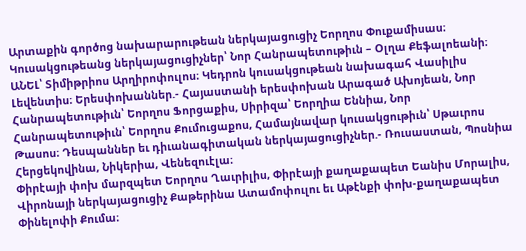Արտաքին գործոց նախարարութեան ներկայացուցիչ Եորղոս Փուքամիսաս։
Կուսակցութեանց ներկայացուցիչներ՝ Նոր Հանրապետութիւն – Օլղա Քեֆալոեանի։ ԱՆԵԼ՝ Տիմիթրիոս Արղիրոփուլոս։ Կեդրոն կուսակցութեան նախագահ Վասիլիս Լեվենտիս։ Երեսփոխաններ.- Հայաստանի երեսփոխան Արագած Ախոյեան, Նոր Հանրապետութիւն՝ Եորղոս Ֆորցաքիս, Սիրիզա՝ Եորղիա Եննիա, Նոր Հանրապետութիւն՝ Եորղոս Քումուցաքոս, Համայնավար կուսակցութիւն՝ Սթաւրոս Թասոս։ Դեսպաններ եւ դիւանագիտական ներկայացուցիչներ.- Ռուսաստան, Պոսնիա Հերցեկովինա, Նիկերիա, Վենեզուէլա։
Փիրէայի փոխ մարզպետ Եորղոս Ղաւրիլիս, Փիրէայի քաղաքապետ Եանիս Մորալիս, Վիրոնայի ներկայացուցիչ Քաթերինա Ատամոփուլու եւ Աթէնքի փոխ-քաղաքապետ Փինելոփի Քումա։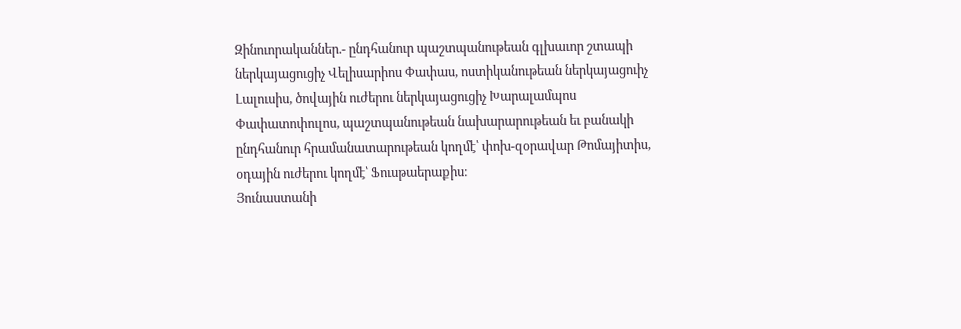Զինուորականներ.- ընդհանուր պաշտպանութեան գլխաւոր շտապի ներկայացուցիչ Վելիսարիոս Փափաս, ոստիկանութեան ներկայացուիչ Լալուսիս, ծովային ուժերու ներկայացուցիչ Խարալամպոս Փափատոփուլոս, պաշտպանութեան նախարարութեան եւ բանակի ընդհանուր հրամանատարութեան կողմէ՝ փոխ-զօրավար Թոմայիտիս, օդային ուժերու կողմէ՝ Ֆուսթաերաքիս։
Յունաստանի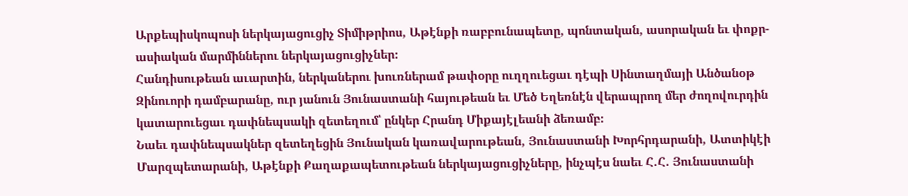Արքեպիսկոպոսի ներկայացուցիչ Տիմիթրիոս, Աթէնքի ռաբբունապետը, պոնտական, ասորական եւ փոքր-ասիական մարմիններու ներկայացուցիչներ։
Հանդիսութեան աւարտին, ներկաներու խուռներամ թափօրը ուղղուեցաւ դէպի Սինտաղմայի Անծանօթ Զինուորի դամբարանը, ուր յանուն Յունաստանի հայութեան եւ Մեծ Եղեռնէն վերապրող մեր ժողովուրդին կատարուեցաւ դափնեպսակի զետեղում՝ ընկեր Հրանդ Միքայէլեանի ձեռամբ։
Նաեւ դափնեպսակներ զետեղեցին Յունական կառավարութեան, Յունաստանի Խորհրդարանի, Ատտիկէի Մարզպետարանի, Աթէնքի Քաղաքապետութեան ներկայացուցիչները, ինչպէս նաեւ Հ.Հ. Յունաստանի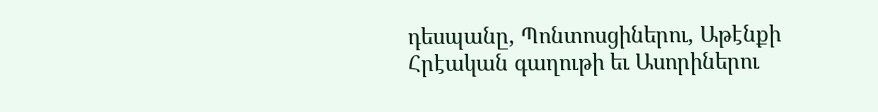դեսպանը, Պոնտոսցիներու, Աթէնքի Հրէական գաղութի եւ Ասորիներու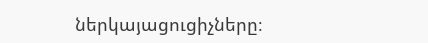ներկայացուցիչները։